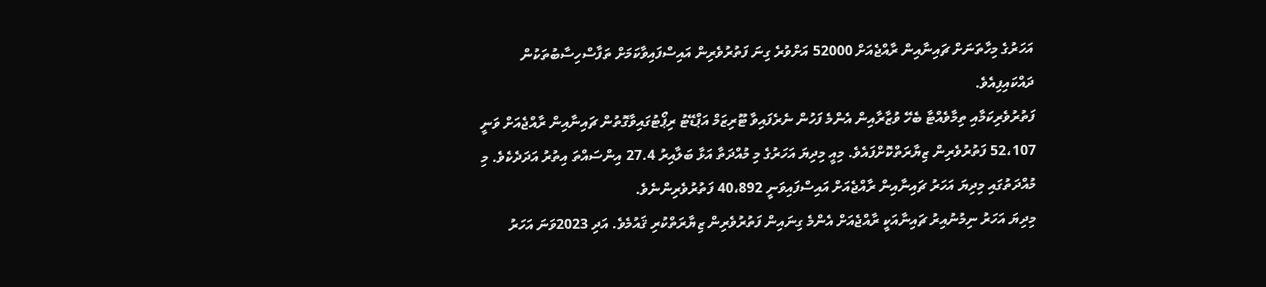އަހަރުގެ މިހާތަނަށް ޗައިނާއިން ރާއްޖެއަށް 52000 އަށްވުރެ ގިނަ ފަތުރުވެރިން އައިސްފައިވާކަމަށް ތަފާސްހިސާބުތަކުން ދައްކައިފިއެވެ.
ފަތުރުވެރިކަމާއި ތިމާވެއްޓާ ބެހޭ ވުޒާރާއިން އެންމެ ފަހުން ނެރެފައިވާ ޓޫރިޒަމް އަޕްޑޭޓު ރިޕޯޓުގައިވާގޮތުން ޗައިނާއިން ރާއްޖެއަށް ވަނީ 52،107 ފަތުރުވެރިން ޒިޔާރަތްކޮށްފައެވެ. މިއީ މިދިޔަ އަހަރުގެ މި މުއްދަތާ އަޅާ ބަލާއިރު 27.4 އިންސައްތަ އިތުރު އަދަދެކެވެ. މި މުއްދަތުގައި މިދިޔަ އަހަރު ޗައިނާއިން ރާއްޖެއަށް އައިސްފައިވަނީ 40،892 ފަތުރުވެރިންނެވެ.
މިދިޔަ އަހަރު ނިމުނުއިރު ޗައިނާއަކީ ރާއްޖެއަށް އެންމެ ގިނައިން ފަތުރުވެރިން ޒިޔާރަތްކުރި ޤައުމެވެ. އަދި 2023ވަނަ އަހަރު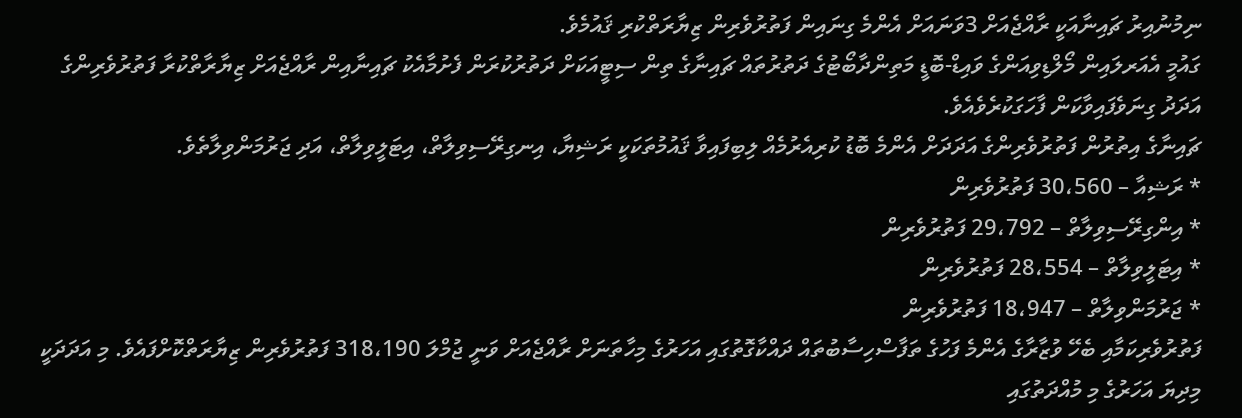ނިމުނުއިރު ޗައިނާއަކީ ރާއްޖެއަށް 3ވަނައަށް އެންމެ ގިނައިން ފަތުރުވެރިން ޒިޔާރަތްކުރި ޤައުމެވެ.
ގައުމީ އެއަރލައިން މޯލްޑިވިއަންގެ ވައިޑް-ބޮޑީ މަތިންދާބޯޓުގެ ދަތުރުތައް ޗައިނާގެ ތިން ސިޓީއަކަށް ދަތުރުކުރަން ފެށުމާއެކު ޗައިނާއިން ރާއްޖެއަށް ޒިޔާރާތްކުރާ ފަތުރުވެރިންގެ އަދަދު ގިނަވެފައިވާކަން ފާހަގަކުރެވެއެވެ.
ޗައިނާގެ އިތުރުން ފަތުރުވެރިންގެ އަދަދަށް އެންމެ ބޮޑު ކުރިއެރުމެއް ލިބިފައިވާ ޤައުމުތަކަކީ ރަޝިޔާ، އިނގިރޭސިވިލާތް، އިޓަލީވިލާތް، އަދި ޖަރުމަންވިލާތެވެ.
* ރަޝިއާ – 30،560 ފަތުރުވެރިން
* އިންގިރޭސިވިލާތް – 29،792 ފަތުރުވެރިން
* އިޓަލީވިލާތް – 28،554 ފަތުރުވެރިން
* ޖަރުމަންވިލާތް – 18،947 ފަތުރުވެރިން
ފަތުރުވެރިކަމާއި ބެހޭ ވުޒާރާގެ އެންމެ ފަހުގެ ތަފާސްހިސާބުތައް ދައްކާގޮތުގައި އަހަރުގެ މިހާތަނަށް ރާއްޖެއަށް ވަނީ ޖުމްލަ 318،190 ފަތުރުވެރިން ޒިޔާރަތްކޮށްފައެވެ. މި އަދަދަކީ މިދިޔަ އަހަރުގެ މި މުއްދަތުގައި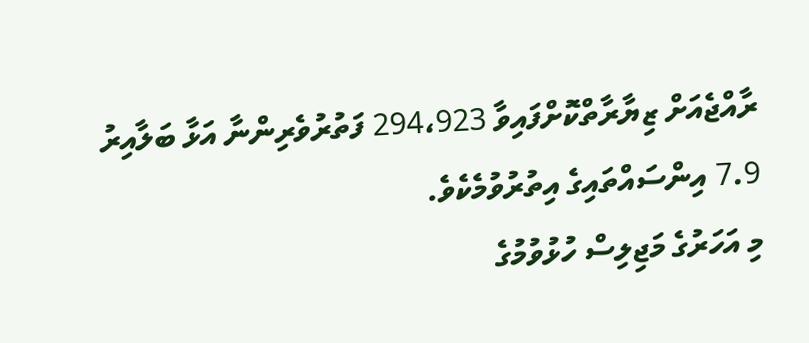ރާއްޖެއަށް ޒިޔާރާތްކޮށްފައިވާ 294،923 ފަތުރުވެރިންނާ އަޅާ ބަލާއިރު 7.9 އިންސައްތައިގެ އިތުރުވުމެކެވެ.
މި އަހަރުގެ މަޖިލިސް ހުޅުވުމުގެ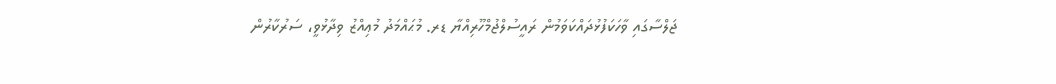ޖަލްސާގައި ވާހަކަފުޅުދައްކަވަމުން ރައީސުލްޖުމްހޫރިއްޔާ ޑރ. މުޙައްމަދު މުޢިއްޒު ވިދާޅުވީ، ސަރުކާރުން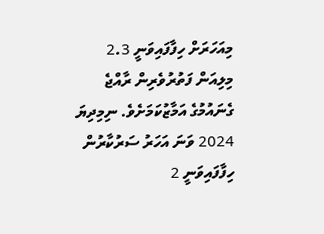މިއަހަރަށް ހިފާފައިވަނީ 2.3 މިލިއަން ފަތުރުވެރިން ރާއްޖެ ގެނައުމުގެ އަމާޒުކަމަށެވެ. ނިމިދިޔަ 2024 ވަނަ އަހަރު ސަރުކާރުން ހިފާފައިވަނީ 2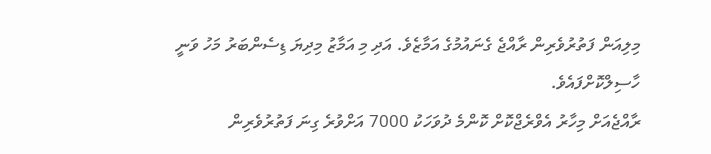މިލިއަން ފަތުރުވެރިން ރާއްޖެ ގެނައުމުގެ އަމާޒެވެ. އަދި މި އަމާޒު މިދިޔަ ޑިސެންބަރު މަހު ވަނީ ހާސިލްކޮށްފައެވެ.
ރާއްޖެއަށް މިހާރު އެވްރެޖްކޮށް ކޮންމެ ދުވަހަކު 7000 އަށްވުރެ ގިނަ ފަތުރުވެރިން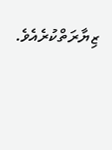ޒިޔާރަތްކުރެއެވެ.